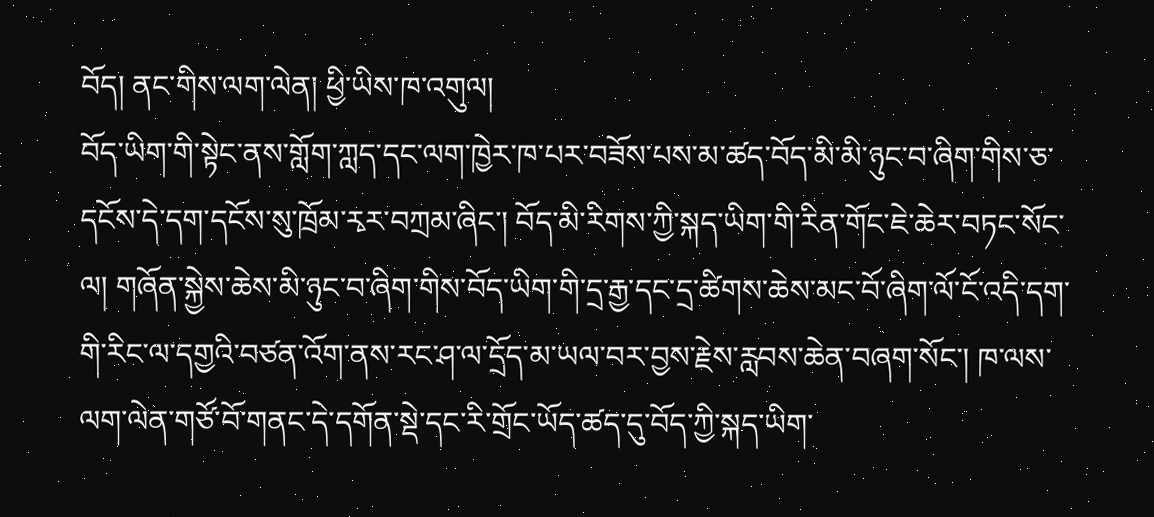བོད། ནང་གིས་ལག་ལེན། ཕྱི་ཡིས་ཁ་འགུལ།
བོད་ཡིག་གི་སྟེང་ནས་གློག་ཀླད་དང་ལག་ཁྱེར་ཁ་པར་བཟོས་པས་མ་ཚད་བོད་མི་མི་ཉུང་བ་ཞིག་གིས་ཅ་དངོས་དེ་དག་དངོས་སུ་ཁྲོམ་རྭར་བཀྲམ་ཞིང་། བོད་མི་རིགས་ཀྱི་སྐད་ཡིག་གི་རིན་གོང་ཇེ་ཆེར་བཏང་སོང་ལ། གཞོན་སྐྱེས་ཆེས་མི་ཉུང་བ་ཞིག་གིས་བོད་ཡིག་གི་དྲ་རྒྱ་དང་དྲ་ཚིགས་ཆེས་མང་བོ་ཞིག་ལོ་ངོ་འདི་དག་གི་རིང་ལ་དགྱའི་བཙན་འོག་ནས་རང་ཤ་ལ་དྲོད་མ་ཡལ་བར་བྱས་རྗེས་རླབས་ཆེན་བཞག་སོང་། ཁ་ལས་ལག་ལེན་གཙོ་བོ་གནང་དེ་དགོན་སྡེ་དང་རི་གྲོང་ཡོད་ཚད་དུ་བོད་ཀྱི་སྐད་ཡིག་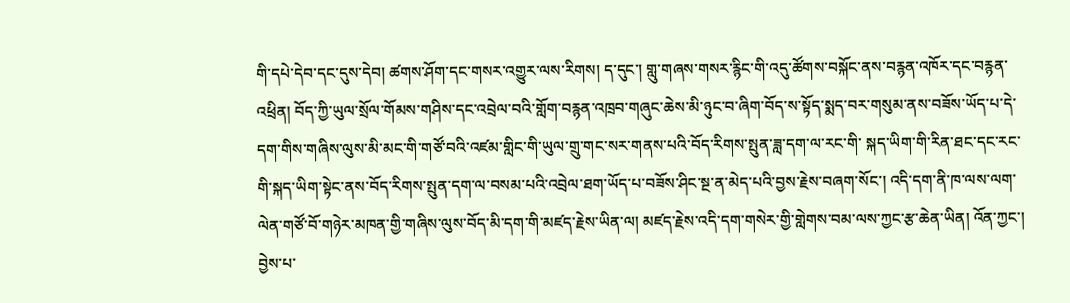གི་དཔེ་དེབ་དང་དུས་དེབ། ཚགས་ཤོག་དང་གསར་འགྱུར་ལས་རིགས། ད་དུང་། གླུ་གཞས་གསར་རྙིང་གི་འདུ་ཚོགས་བསྐོང་ནས་བརྙན་འཁོར་དང་བརྙན་འཕྲིན། བོད་ཀྱི་ཡུལ་སྲོལ་གོམས་གཤིས་དང་འབྲེལ་བའི་གློག་བརྙན་འཁྲབ་གཞུང་ཆེས་མི་ཉུང་བ་ཞིག་བོད་ས་སྟོད་སྨད་བར་གསུམ་ནས་བཟོས་ཡོད་པ་དེ་དག་གིས་གཞིས་ལུས་མི་མང་གི་གཙོ་བའི་འཛམ་གླིང་གི་ཡུལ་གྲུ་གང་སར་གནས་པའི་བོད་རིགས་སྤུན་ཟླ་དག་ལ་རང་གི་ སྐད་ཡིག་གི་རིན་ཐང་དང་རང་གི་སྐད་ཡིག་སྟེང་ནས་བོད་རིགས་སྤུན་དག་ལ་བསམ་པའི་འབྲེལ་ཐག་ཡོད་པ་བཟོས་ཤིང་སྔ་ན་མེད་པའི་བྱས་རྗེས་བཞག་སོང་། འདི་དག་ནི་ཁ་ལས་ལག་ལེན་གཙོ་བོ་གཉེར་མཁན་གྱི་གཞིས་ལུས་བོད་མི་དག་གི་མཛད་རྗེས་ཡིན་ལ། མཛད་རྗེས་འདི་དག་གསེར་གྱི་གླེགས་བམ་ལས་ཀྱང་རྩ་ཆེན་ཡིན། འོན་ཀྱང་། བྱེས་པ་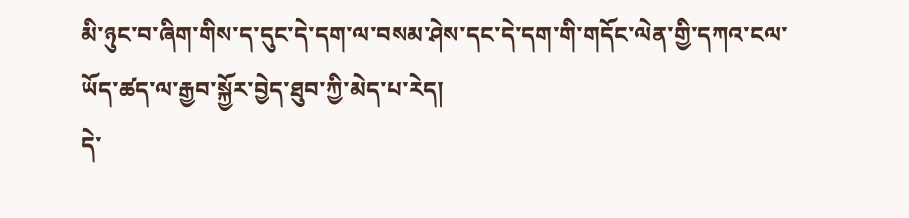མི་ཉུང་བ་ཞིག་གིས་ད་དུང་དེ་དག་ལ་བསམ་ཤེས་དང་དེ་དག་གི་གདོང་ལེན་གྱི་དཀའ་ངལ་ཡོད་ཚད་ལ་རྒྱབ་སྐྱོར་བྱེད་ཐུབ་ཀྱི་མེད་པ་རེད།
དེ་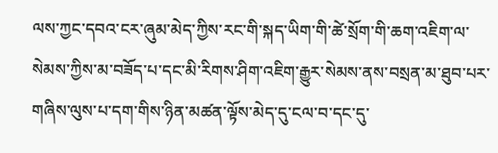ལས་ཀྱང་དབའ་ངར་ཞུམ་མེད་ཀྱིས་རང་གི་སྐད་ཡིག་གི་ཚེ་སྲོག་གི་ཆག་འཇིག་ལ་སེམས་ཀྱིས་མ་བཟོད་པ་དང་མི་རིགས་ཤིག་འཇིག་རྒྱུར་སེམས་ནས་བསྲན་མ་ཐུབ་པར་གཞིས་ལུས་པ་དག་གིས་ཉིན་མཚན་ལྟོས་མེད་དུ་ངལ་བ་དང་དུ་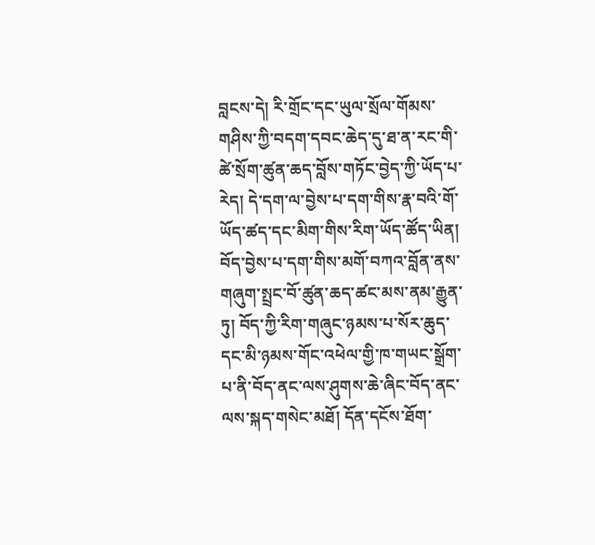བླངས་དེ། རི་གྲོང་དང་ཡུལ་སྲོལ་གོམས་གཤིས་ཀྱི་བདག་དབང་ཆེད་དུ་ཐ་ན་རང་གི་ཚེ་སྲོག་ཚུན་ཆད་བློས་གཏོང་བྱེད་ཀྱི་ཡོད་པ་རེད། དེ་དག་ལ་བྱེས་པ་དག་གིས་རྣ་བའི་གོ་ཡོད་ཚད་དང་མིག་གིས་རིག་ཡོད་ཚོད་ཡིན།
བོད་བྱེས་པ་དག་གིས་མགོ་བཀའ་བློན་ནས་གཞུག་སྤྲང་བོ་ཚུན་ཆད་ཚང་མས་ནམ་རྒྱུན་ཏུ། བོད་ཀྱི་རིག་གཞུང་ཉམས་པ་སོར་ཆུད་དང་མི་ཉམས་གོང་འཕེལ་གྱི་ཁ་གཡང་སྒྲོག་པ་ནི་བོད་ནང་ལས་ཤུགས་ཆེ་ཞིང་བོད་ནང་ལས་སྐད་གསེང་མཐོ། དོན་དངོས་ཐོག་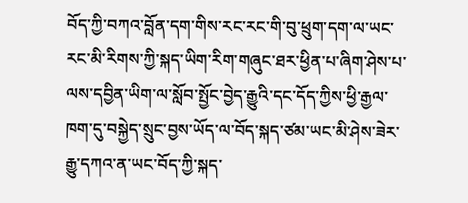བོད་ཀྱི་བཀའ་བློན་དག་གིས་རང་རང་གི་བུ་ཕྲུག་དག་ལ་ཡང་རང་མི་རིགས་ཀྱི་སྐད་ཡིག་རིག་གཞུང་ཐར་ཕྱིན་པ་ཞིག་ཤེས་པ་ལས་དབྱིན་ཡིག་ལ་སློབ་སྤྱོང་བྱེད་རྒྱུའི་དང་དོད་ཀྱིས་ཕྱི་རྒྱལ་ཁག་དུ་བསྐྱེད་སྲུང་བྱས་ཡོད་ལ་བོད་སྐད་ཙམ་ཡང་མི་ཤེས་ཟེར་རྒྱུ་དཀའ་ན་ཡང་བོད་ཀྱི་སྐད་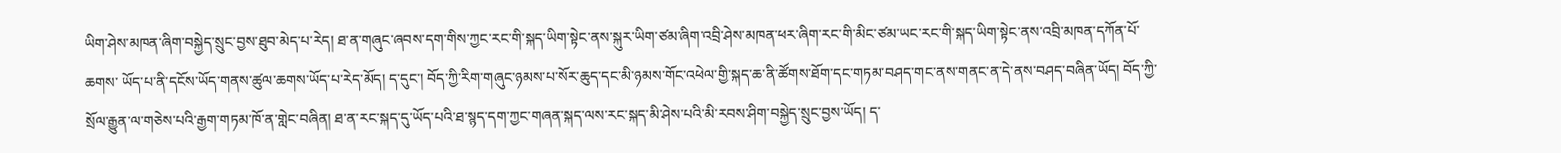ཡིག་ཤེས་མཁན་ཞིག་བསྐྱེད་སྲུང་བྱས་ཐུབ་མེད་པ་རེད། ཐ་ན་གཞུང་ཞབས་དག་གིས་ཀྱང་རང་གི་སྐད་ཡིག་སྟེང་ནས་སྐུར་ཡིག་ཙམ་ཞིག་འབྲི་ཤེས་མཁན་ཕར་ཞིག་རང་གི་མིང་ཙམ་ཡང་རང་གི་སྐད་ཡིག་སྟེང་ནས་འབྲི་མཁན་དཀོན་པོ་ཆགས་ ཡོད་པ་ནི་དངོས་ཡོད་གནས་ཚུལ་ཆགས་ཡོད་པ་རེད་མོད། ད་དུང་། བོད་ཀྱི་རིག་གཞུང་ཉམས་པ་སོར་ཆུད་དང་མི་ཉམས་གོང་འཕེལ་གྱི་སྐད་ཆ་ནི་ཚོགས་ཐོག་དང་གཏམ་བཤད་གང་ནས་གནང་ན་དེ་ནས་བཤད་བཞིན་ཡོད། བོད་ཀྱི་སྲོལ་རྒྱུན་ལ་གཅེས་པའི་རྒྱག་གཏམ་ཁོ་ན་གླེང་བཞིན། ཐ་ན་རང་སྐད་དུ་ཡོད་པའི་ཐ་སྙད་དག་ཀྱང་གཞན་སྐད་ལས་རང་སྐད་མི་ཤེས་པའི་མི་རབས་ཤིག་བསྐྱེད་སྲུང་བྱས་ཡོད། ད་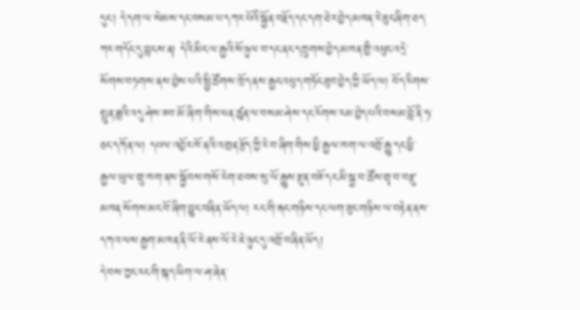དུང་། དེ་དག་ལ་སེམས་དང་བསམ་པ་དཀར་པོའི་སྐྱོན་བརྗོད་དང་དག་ཐེར་བྱེད་མཁན་རེ་ཟུང་ཞིག་ཐད་ཀར་གདོང་དུ་བླངས་ན། དེའི་མིང་ལ་རྒྱའི་སོ་ཉུལ་བ་དང་ནང་དཀྲུགས་བྱེད་མཁན་གྱི་འཕུང་འདྲེ་སོགས་བཏགས་ནས་བྱེས་པའི་སྤྱི་ཚོགས་ཁྲོད་ནས་རྒྱང་འཕུད་གཏོང་ཐུབ་བྱེད་ཀྱི་ཡོད་ལ། བོད་རིགས་སྤུན་ཟླའི་འདུ་ཤེས་ཟབ་མོ་ཞིག་གིས་ཕན་ཚུན་ལ་བསམ་ཤེས་དང་རོགས་རམ་བྱེད་པའི་བསམ་བློ་ནི་ཧ་ཅང་དཀོན་ལ། དཔལ་འབྱོར་ཁོ་ནའི་འགྲན་རྩོད་ཀྱི་རེ་བ་ཞིག་གིས་ཕྱི་རྒྱལ་ཁག་ལ་འགྲོ་རྒྱུ་དང་ཕྱི་རྒྱལ་ཡུལ་གྲུ་ཁག་ནས་སྐྱོབས་གསོ་རེག་ཐབས་སུ་ལོ་རྒྱུས་རྫུན་བཟོ་དང་མི་སྐྱ་བ་ཚོས་གྲྭ་བ་བརྫུ་མཁན་སོགས་མང་བོ་ཞིག་བྱུང་བཞིན་ཡོད་ལ། རང་གི་རྐང་གཉིས་དང་ལག་ཟུང་གཉིས་ལ་བརྟེན་ནས་དཀའ་ལས་རྒྱག་མཁན་ནི་ལོ་རེ་ནས་ལོ་རེ་ཇེ་ཉུང་དུ་འགྲོ་བཞིན་ཡོད།
དེ་བས་ཀྱང་རང་གི་སྐད་ཡིག་ལ་ཤ་ཞེན་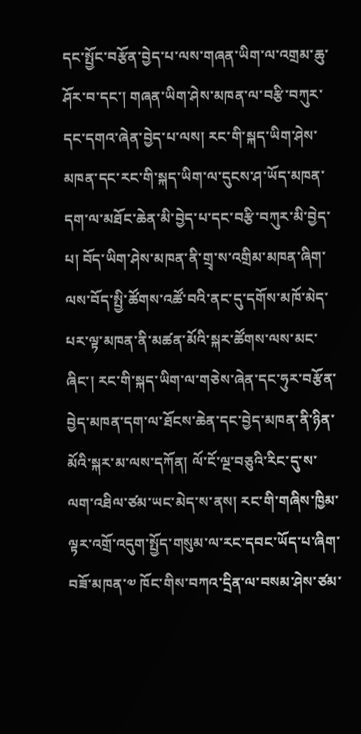དང་སྤྱོང་བརྩོན་བྱེད་པ་ལས་གཞན་ཡིག་ལ་འགྲམ་ཆུ་ཤོར་བ་དང་། གཞན་ཡིག་ཤེས་མཁན་ལ་བརྩི་བཀུར་དང་དགའ་ཞེན་བྱེད་པ་ལས། རང་གི་སྐད་ཡིག་ཤེས་མཁན་དང་རང་གི་སྐད་ཡིག་ལ་དུངས་ཤ་ཡོད་མཁན་དག་ལ་མཐོང་ཆེན་མི་བྱེད་པ་དང་བརྩི་བཀུར་མི་བྱེད་པ། བོད་ཡིག་ཤེས་མཁན་ནི་གྲྭ་ས་འགྲིམ་མཁན་ཞིག་ལས་བོད་སྤྱི་ཚོགས་འཚོ་བའི་ནང་དུ་དགོས་མཁོ་མེད་པར་ལྟ་མཁན་ནི་མཚན་མོའི་སྐར་ཚོགས་ལས་མང་ཞིང་། རང་གི་སྐད་ཡིག་ལ་གཅེས་ཞེན་དང་ཧུར་བརྩོན་བྱེད་མཁན་དག་ལ་ཐོངས་ཆེན་དང་བྱེད་མཁན་ནི་ཉིན་མོའི་སྐར་མ་ལས་དཀོན། ལོ་ངོ་ལྔ་བཅུའི་རིང་དུ་ས་ལག་འཐིལ་ཙམ་ཡང་མེད་ས་ནས། རང་གི་གཞིས་ཁྱིམ་ལྟར་འགྲོ་འདུག་སྤྱོད་གསུམ་ལ་རང་དབང་ཡོད་པ་ཞིག་བཟོ་མཁན་༧ ཁོང་གིས་བཀའ་དྲིན་ལ་བསམ་ཤེས་ཙམ་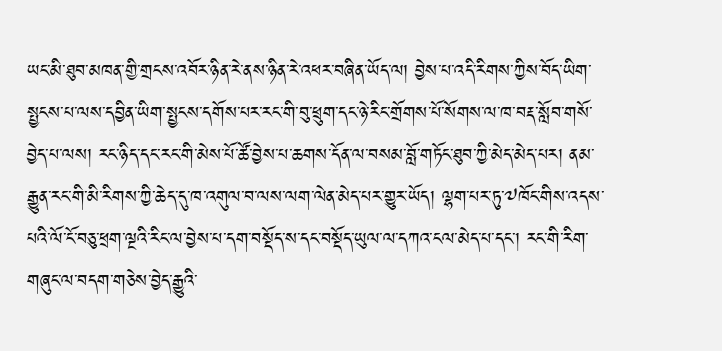ཡང་མི་ཐུབ་མཁན་གྱི་གྲངས་འབོར་ཉིན་རེ་ནས་ཉིན་རེ་འཕར་བཞིན་ཡོད་ལ། བྱེས་པ་འདི་རིགས་ཀྱིས་བོད་ཡིག་སྤྱངས་པ་ལས་དབྱིན་ཡིག་སྤྱངས་དགོས་པར་རང་གི་བུ་ཕྲུག་དང་ཉེ་རིང་གྲོགས་པོ་སོགས་ལ་ཁ་བརྡ་སློབ་གསོ་བྱེད་པ་ལས། རང་ཉིད་དང་རང་གི་མེས་པོ་ཚོ་བྱེས་པ་ཆགས་དོན་ལ་བསམ་བློ་གཏོང་ཐུབ་ཀྱི་མེད་མེད་པར། ནམ་རྒྱུན་རང་གི་མི་རིགས་ཀྱི་ཆེད་དུ་ཁ་འགུལ་བ་ལས་ལག་ལེན་མེད་པར་གྱུར་ཡོད། ལྷག་པར་ཏུ་༧ཁོང་གིས་འདས་པའི་ལོ་ངོ་བཅུ་ཕྲག་ལྔའི་རིང་ལ་བྱེས་པ་དག་བསྡོད་ས་དང་བསྡོད་ཡུལ་ལ་དཀའ་ངལ་མེད་པ་དང་། རང་གི་རིག་གཞུང་ལ་བདག་གཅེས་བྱེད་རྒྱུའི་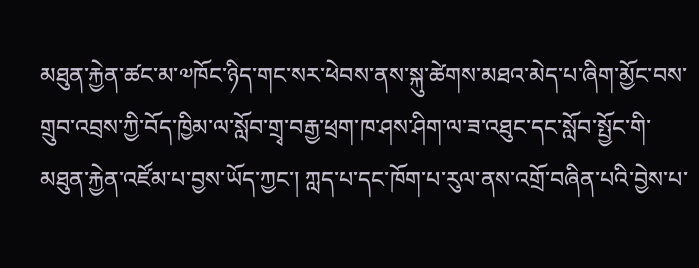མཐུན་རྐྱེན་ཚང་མ་༧ཁོང་ཉིད་གང་སར་ཕེབས་ནས་སྐུ་ཚེགས་མཐའ་མེད་པ་ཞིག་མྱོང་བས་གྲུབ་འབྲས་ཀྱི་བོད་ཁྱིམ་ལ་སློབ་གྲྭ་བརྒྱ་ཕྲག་ཁ་ཤས་ཤིག་ལ་ཟ་འཐུང་དང་སློབ་སྤྱོང་གི་མཐུན་རྐྱེན་འཛོམ་པ་བྱས་ཡོད་ཀྱང་། ཀླད་པ་དང་ཁོག་པ་རུལ་ནས་འགྲོ་བཞིན་པའི་བྱེས་པ་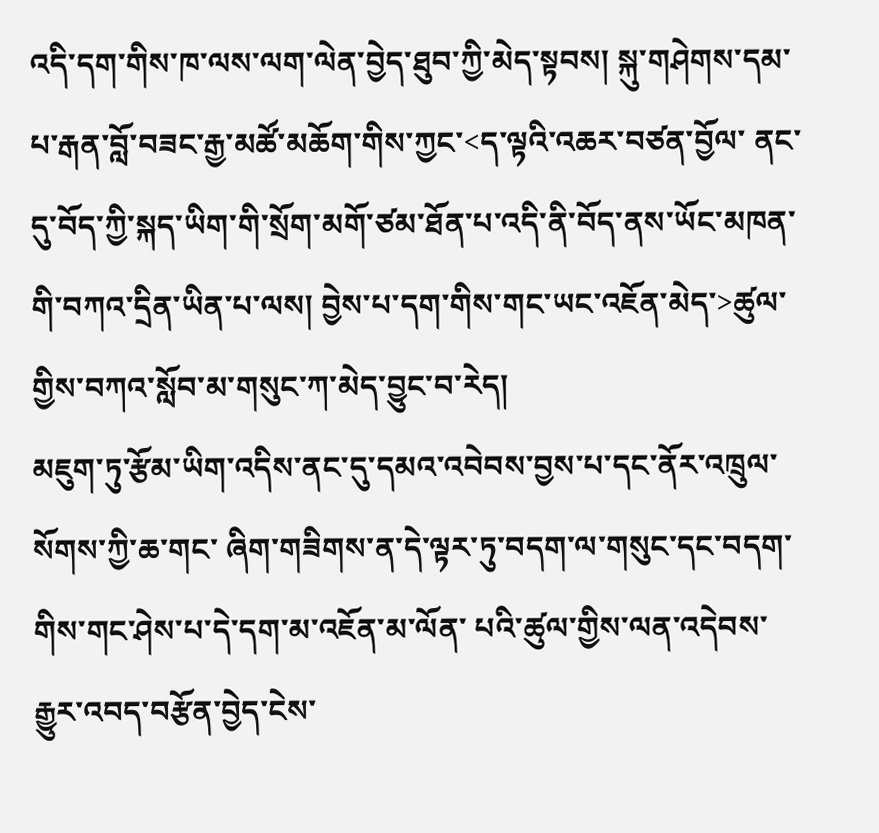འདི་དག་གིས་ཁ་ལས་ལག་ལེན་བྱེད་ཐུབ་ཀྱི་མེད་སྟབས། སྐུ་གཤེགས་དམ་པ་རྒན་བློ་བཟང་རྒྱ་མཚོ་མཆོག་གིས་ཀྱང་<ད་ལྟའི་འཆར་བཙན་བྱོལ་ ནང་དུ་བོད་ཀྱི་སྐད་ཡིག་གི་སྲོག་མགོ་ཙམ་ཐོན་པ་འདི་ནི་བོད་ནས་ཡོང་མཁན་གི་བཀའ་དྲིན་ཡིན་པ་ལས། བྱེས་པ་དག་གིས་གང་ཡང་འཇོན་མེད་>ཚུལ་གྱིས་བཀའ་སློབ་མ་གསུང་ཀ་མེད་བྱུང་བ་རེད།
མཇུག་ཏུ་རྩོམ་ཡིག་འདིས་ནང་དུ་དམའ་འབེབས་བྱས་པ་དང་ནོར་འཁྲུལ་སོགས་ཀྱི་ཆ་གང་ ཞིག་གཟིགས་ན་དེ་ལྟར་ཏུ་བདག་ལ་གསུང་དང་བདག་གིས་གང་ཤེས་པ་དེ་དག་མ་འཇོན་མ་ལོན་ པའི་ཚུལ་གྱིས་ལན་འདེབས་རྒྱུར་འབད་བརྩོན་བྱེད་ངེས་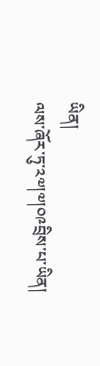ཡིན།
ལས་ཞོར་ཏུ་༢༧།༧།༠༩བྲིས་པ་ཡིན།